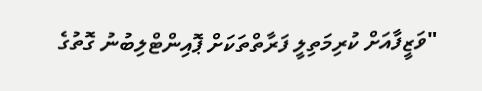"ވަޒީފާއަށް ކުރިމަތިލީ ފަރާތްތަކަށް ޕޮއިންޓްލިބުނު ގޮތުގެ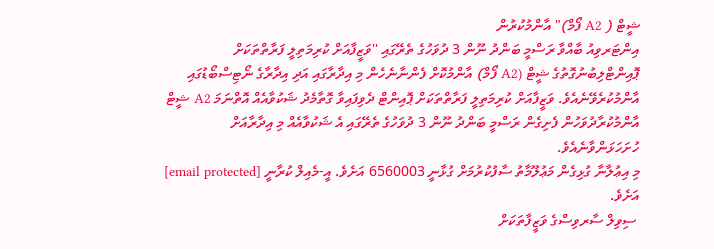ޝީޓް ( A2 ފޯމް)" އާންމުކުރުން
އިންޓަރވިއު ބާއްވާ ރަސްމީ ބަންދު ނޫން 3 ދުވަހުގެ ތެރޭގައި ''ވަޒީފާއަށް ކުރިމަތިލީ ފަރާތްތަކަށް ޕޮއިންޓްލިބުނުގޮތުގެ ޝީޓް (A2 ފޯމް) އާންމުކޮށް ފެންނާނެހެން މި އިދާރާގައި އަދި އިދާރާގެ ނޯޓިސްބޯޑުގައި އާންމުކުރެވޭނެއެވެ. ވަޒީފާއަށް ކުރިމަތިލީ ފަރާތްތަކަށް ޕޮއިންޓް ދެވިފައިވާ ގޮތާމެދު ޝަކުވާއެއް އޮތްނަމަ A2 ޝީޓް އާންމުކުރާދުވަހުން ފެށިގެން ރަސްމީ ބަންދު ނޫން 3 ދުވަހުގެ ތެރޭގައި އެ ޝަކުވާއެއް މި އިދާރާއަށް ހުށަހަޅަންވާނެއެވެ.
މި އިޢުލާނާ ގުޅިގެން މަޢުލޫމާތު ސާފުކުރުމަށް ގުޅާނީ 6560003 އަށެވެ. އީ-މެއިލް ކުރާނީ [email protected] އަށެވެ.
 ސިވިލް ސާރވިސްގެ ވަޒީފާތަކަށް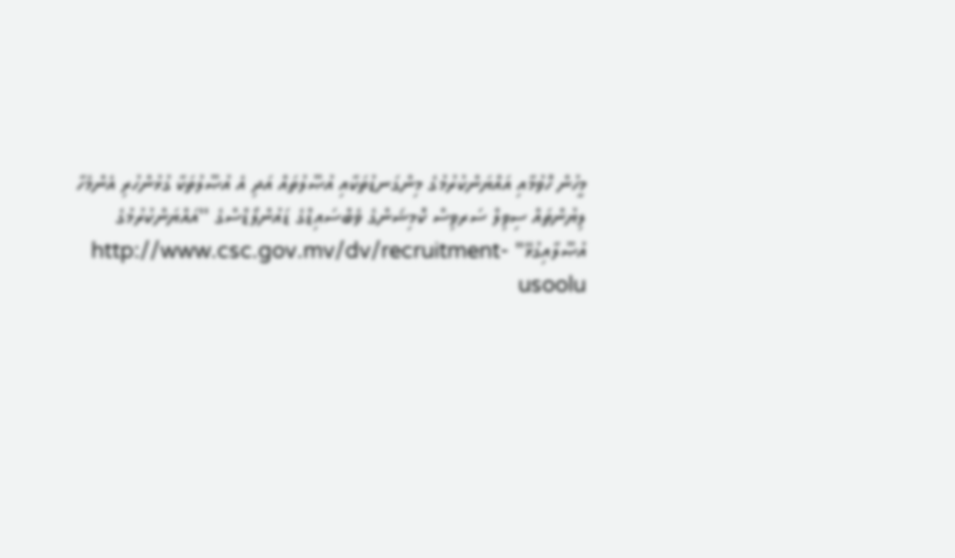މީހުން ހޮވުމާއި އައްޔަންކުރުމުގެ މިންގަނޑުތަކާއި އުޞޫލުތައް އަދި އެ އުޞޫލުތަކާ ގުޅުންހުރި އެންމެހާ ލިޔުންތައް ސިވިލް ސަރވިސް ކޮމިޝަންގެ ވެބްސައިޑްގެ ޑައުންލޯޑްސްގެ ''އައްޔަންކުރުމުގެ އުޞޫލާއިގުޅޭ" http://www.csc.gov.mv/dv/recruitment-usoolu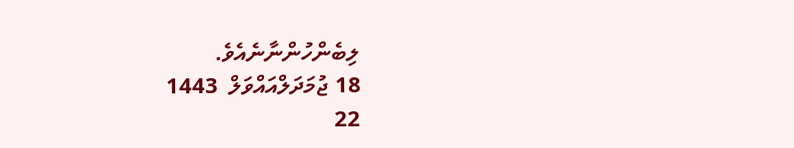ލިބެންހުންނާނެއެވެ.
18 ޖުމަދަލްއައްވަލް  1443
22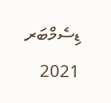ޑިސެމްބަރ    2021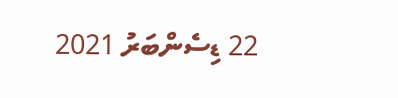22 ޑިސެންބަރު 2021